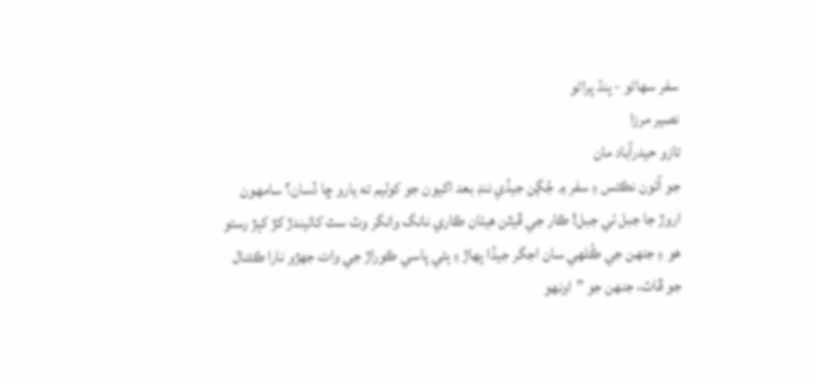سفر سھاڻو - پنڌ پراڻو
نصير مرزا
تازو حيدرآباد مان
جو آئون نڪتس ۽ سفر ۾ جُڳن جيڏي ننڊ بعد اکيون جو کوليم ته يارو ڇا ڏسان؟ سامهون
اروڙ جا جبل ئي جبل! ڪار جي ڦيٿن هيٺان ڪاري نانگ وانگر وٽ سٽ کائيندڙ کڙ کٻڙ رستو
هو ۽ جنهن جي ڪُلهي سان اجگر جيڏا پهاڙ ۽ ٻئي پاسي ڪوراڙ جي وات جهڙو نارا ڪئنال
جو ڦاٽ، جنهن جو ”اونهو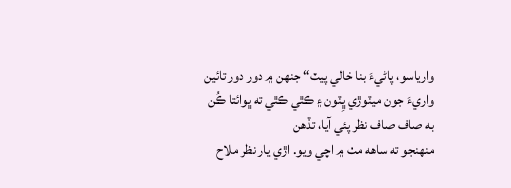وارياسو، پاڻيءَ بنا خالي پيٽ“ جنهن ۾ دور دور تائين
واريءَ جون ميٽوڙي ڀِٽون ۽ ڪٿي ڪٿي ته ڀوائتا ڪُن به صاف صاف نظر پئي آيا، تڏهن
منهنجو ته ساهه مٺ ۾ اچي ويو. اڙي يار نظر ملاح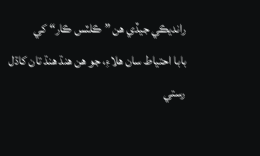رانديڪي جيڏي هن ”ڪلٽس ڪار“ کي
بابا احتياط سان هلاءِ، جو هن هنڌ هنڌ تان کاڌل رستي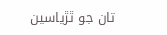تان جو ٿڙياسين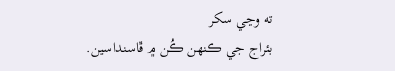ته وڃي سکر
بئراج جي ڪنهن ڪُن ۾ ڦاسنداسين.